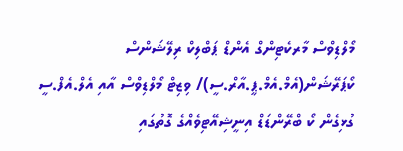މޯލްޑިވްސް މާރކެޓިންގް އެންޑް ޕަބްލިކް ރިލޭޝަންސް ކޯޕަރޭޝަން(އެމް.އެމް.ޕީ.އާރް.ސީ)/ ވިޒިޓް މޯލްޑިވްސް އާއި އެލް.އެފް.ސީ ގުޅިގެން ކޯ ބްރޭންޑަޑް އިނީޝިއޭޓިވެއްގެ ގޮތުގައި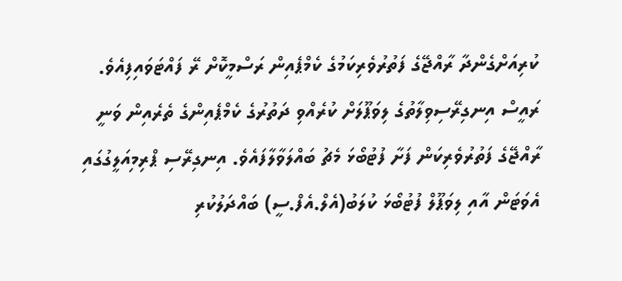ކުރިއަށްގެންދާ ރާއްޖޭގެ ފަތުރުވެރިކަމުގެ ކެމްޕެއިން ރަސްމީކޮށް ރޭ ފައްޓަވައިފިއެވެ.
ރައީސް އިނގިރޭސިވިލާތުގެ ލިވަޕޫލަށް ކުރެއްވި ދަތުރުގެ ކެމްޕެއިންގެ ތެރެއިން ވަނީ ރާއްޖޭގެ ފަތުރުވެރިކަން ފަށާ ފުޓުބޯޅަ މެޗު ބައްލަވާލާފައެވެ. އިނގިރޭސި ޕްރިމިއަލީގުގައި އެވަޓަން އާއި ލިވަޕޫލް ފުޓުބޯޅަ ކުލަބު(އެލް.އެފް.ސީ) ބައްދަލުކުރި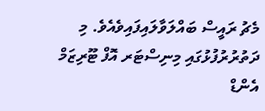މެޗު ރައީސް ބައްލަވާލައިފައިވެއެވެ. މި ދަތުރުރުފުޅުގައި މިނިސްޓަރ އޮފް ޓޫރިޒަމް އެންޑް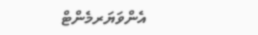އެންވަޔަރމެންޓް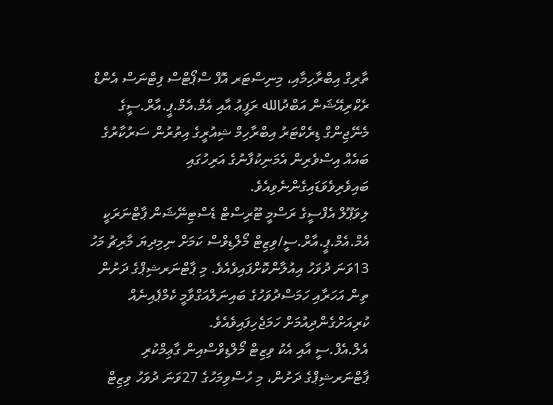ތާރިގް އިބްރާހިމާއި، މިނިސްޓަރ އޮފް ސްޕޯޓްސް ފިޓްނަސް އެންޑް ރެކްރިއޭޝަން އަބްދުالله ރަފީޢު އާއި އެމް.އެމް.ޕީ.އާރް.ސީގެ މެނޭޖިންގް ޑިރެކްޓަރު އިބްރާހިމް ޝިއުރީގެ އިތުރުން ސަރުކާރުގެ ބައެއް އިސްވެރިން އެމަނިކުފާނުގެ އަރިހުގައި ބައިވެރިވެވަޑައިގެންނެވިއެވެ.
ލިވަޕޫލް އެފްސީގެ ރަސްމީ ޓޫރިސްޓް ޑެސްޓިނޭޝަން ޕާޓްނަރަކީ އެމް.އެމް.ޕީ.އާރް.ސީ/ވިޒިޓް މޯލްޑިވްސް ކަމަށް ނިމިދިޔަ މާރިޗު މަހު 13ވަނަ ދުވަހު އިއުލާންކޮށްފައިވެއެވެ. މި ޕާޓްނަރޝިޕްގެ ދަށުން ތިން އަހަރާއި ހަމަސްދުވަހުގެ ބައިނަލްއަގްވާމީ ކެމްޕެއިނެއް ކުރިއަށްގެންދިއުމަށް ހަމަޖެހިފައިވެއެވެ.
އެލް.އެފް.ސީ އާއި އެކު ވިޒިޓް މޯލްޑިވްސްއިން ގާޢިމްކުރި ޕާޓްނަރޝިޕްގެ ދަށުން، މި ހުސްވިމަހުގެ 27ވަނަ ދުވަހު ވިޒިޓް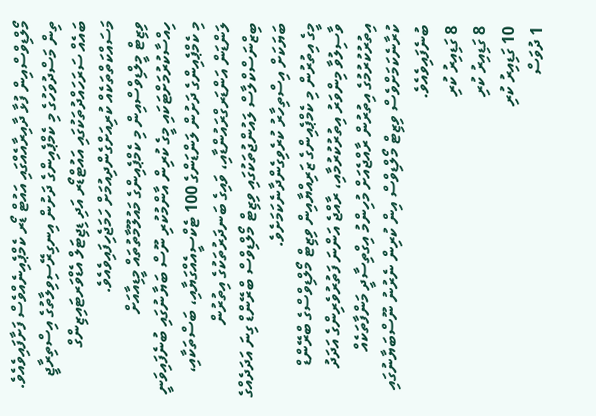މޯލްޑިވްސްއިން ފުޅާ ދާއިރާއެއްގައި އައުޓް ޑޯރ ކެމްޕެއިނެއްވެސް ފަށާފައިވެއެވެ. ތިން މަސްދުވަހުގެ މި ކެމްޕެއިންގެ ދަށުން އިނގިރޭސިވިލާތުގެ އިސްތިރާޖީ ބައެއް ސަރަހައްދުތަކުގައި އައުޓްޑޯރ އަދި ޑިޖިޓަލް އެޑްވަރޓައިޒިންގް މަސައްކަތްތަކެއް ކުރިއަށްގެންދިއުމަށް ހަމަޖެހިފައިވެއެވެ.
ވިޒިޓް މީލްޑިވްސްއިން މި ކެމްޕެއިންގެ މައުލޫމާތުތައް މީޑިއާއަށް ހިއްސާކުރުމަށްޓަކައި މީގެ ކުރިން އާންމުކުރި ނޫސް ބަޔާނުގައި ބުނެފައިވަނީ މި ކެމްޕެއިންގެ ދަށުން ލަންޑަންގެ 100 ޓެކްސީއެއްގަޔާއި، ބަސްތަކާއި، ލަންޑަން އަންޑަރގްރައުންޑާއި، ވައިގެ ބަނދަރުތަކުގެ އިތުރުން ބިޒްނަސްކްލާސް ލައުންޖުތަކުގައި ވިޒިޓް މޯލްޑިވްސް ބްރޭންޑް ގިނަ އަދަދެއްގެ ބަޔަކަށް އިސްތިހާރު ކުރެވިގެންދާނެކަމަށެވެ.
މީގެ އިތުރުން މި ކެމްޕެއިންގެ ޒަރިއްޔާއިން ވިޒިޓް މޯލްޑިވްސްގެ ބްރޭންޑް ވާސިލުވާ މިންވަރު އިތުރުކުރުމާއި، ރާއްޖެ އަންނަ ފަތުރުވެރިންގެ އަދަދު އިތުރުކުރުމުގެ އިތުރުން ރާއްޖެއަށް މުހިންމު އިގްތިސާދީ މަންފާތަކެއް ކުރާނެކަމަށްވެސް ވިޒިޓް މޯލްޑިވްސް އިން ކުރިން ނެރުނު ނޫސްބަޔާނުގައި ބުނެފައިވެއެވެ.
8 ގަޑިއިރު ކުރި
8 ގަޑިއިރު ކުރި
10 ގަޑިއިރު ކުރި
1 ދުވަސް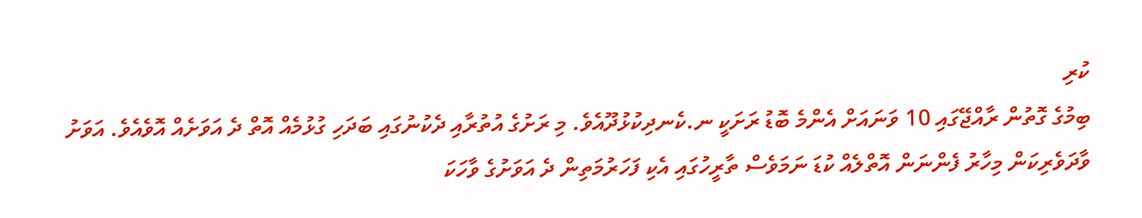ކުރި
ބިމުގެ ގޮތުން ރާއްޖޭގައި 10 ވަނައަށް އެންމެ ބޮޑު ރަށަކީ ނ.ކެނދިކުޅުދޫއެވެ. މި ރަށުގެ އުތުރާއި ދެކުނުގައި ބަދަހި ގުޅުމެއް އޮތް ދެ އަވަށެއް އޮވެއެވެ. އަވަށު ވާދަވެރިކަން މިހާރު ފެންނަން އޮތްލެއް ކުޑަ ނަމަވެސް ތާރީހުގައި އެކި ފަހަރުމަތިން ދެ އަވަށުގެ ވާހަކަ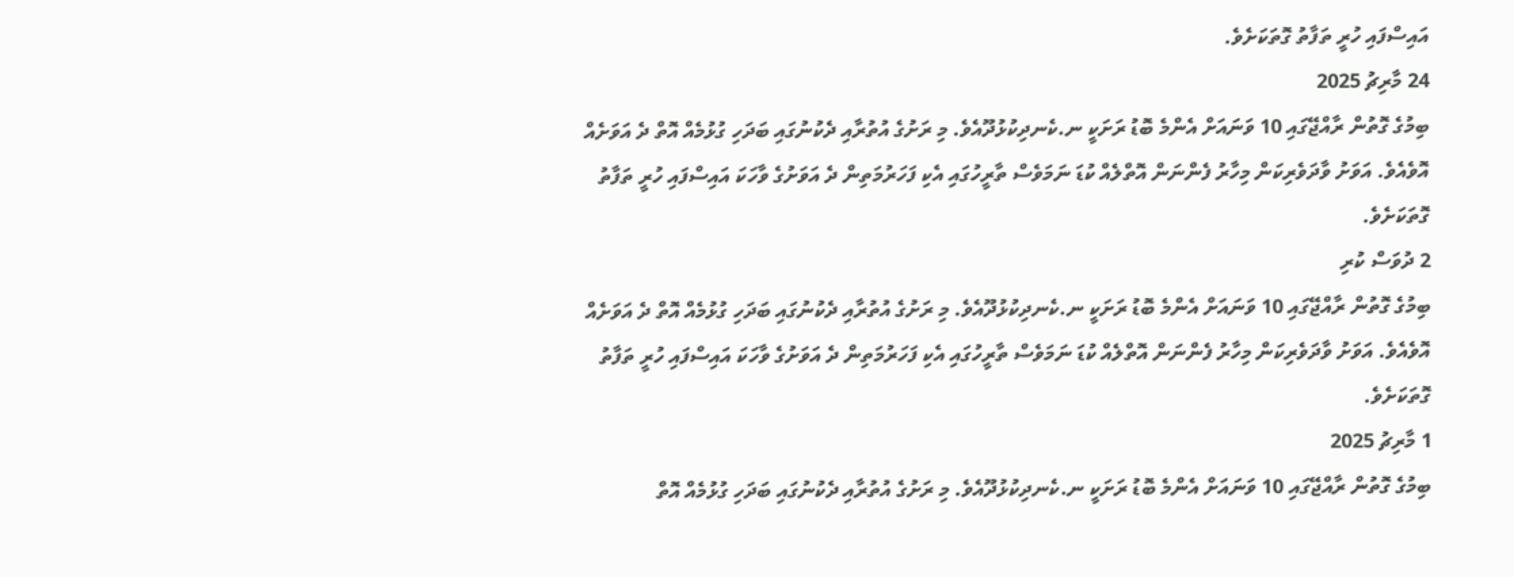އައިސްފައި ހުރީ ތަފާތު ގޮތަކަށެވެ.
24 މާރިޗު 2025
ބިމުގެ ގޮތުން ރާއްޖޭގައި 10 ވަނައަށް އެންމެ ބޮޑު ރަށަކީ ނ.ކެނދިކުޅުދޫއެވެ. މި ރަށުގެ އުތުރާއި ދެކުނުގައި ބަދަހި ގުޅުމެއް އޮތް ދެ އަވަށެއް އޮވެއެވެ. އަވަށު ވާދަވެރިކަން މިހާރު ފެންނަން އޮތްލެއް ކުޑަ ނަމަވެސް ތާރީހުގައި އެކި ފަހަރުމަތިން ދެ އަވަށުގެ ވާހަކަ އައިސްފައި ހުރީ ތަފާތު ގޮތަކަށެވެ.
2 ދުވަސް ކުރި
ބިމުގެ ގޮތުން ރާއްޖޭގައި 10 ވަނައަށް އެންމެ ބޮޑު ރަށަކީ ނ.ކެނދިކުޅުދޫއެވެ. މި ރަށުގެ އުތުރާއި ދެކުނުގައި ބަދަހި ގުޅުމެއް އޮތް ދެ އަވަށެއް އޮވެއެވެ. އަވަށު ވާދަވެރިކަން މިހާރު ފެންނަން އޮތްލެއް ކުޑަ ނަމަވެސް ތާރީހުގައި އެކި ފަހަރުމަތިން ދެ އަވަށުގެ ވާހަކަ އައިސްފައި ހުރީ ތަފާތު ގޮތަކަށެވެ.
1 މާރިޗު 2025
ބިމުގެ ގޮތުން ރާއްޖޭގައި 10 ވަނައަށް އެންމެ ބޮޑު ރަށަކީ ނ.ކެނދިކުޅުދޫއެވެ. މި ރަށުގެ އުތުރާއި ދެކުނުގައި ބަދަހި ގުޅުމެއް އޮތް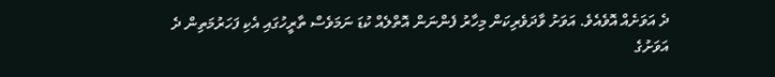ދެ އަވަށެއް އޮވެއެވެ. އަވަށު ވާދަވެރިކަން މިހާރު ފެންނަން އޮތްލެއް ކުޑަ ނަމަވެސް ތާރީހުގައި އެކި ފަހަރުމަތިން ދެ އަވަށުގެ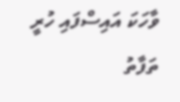ވާހަކަ އައިސްފައި ހުރީ ތަފާތު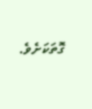ގޮތަކަށެވެ.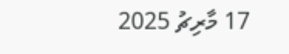17 މާރިޗު 2025